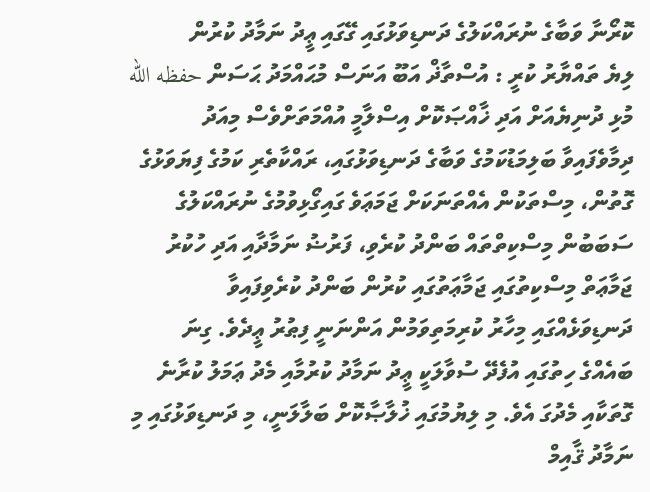ކޮރޯނާ ވަބާގެ ނުރައްކަލުގެ ދަނޑިވަޅުގައި ގޭގައި ޢީދު ނަމާދު ކުރުން
ލިޔެ ތައްޔާރު ކުރީ : އުސްތާޛް އަބޫ އަނަސް މުޙައްމަދު ޙަސަން حفظه الله
މުޅި ދުނިޔެއަށް އަދި ޚާއްޞަކޮށް އިސްލާމީ އުއްމަތަށްވެސް މިއަދު ދިމާވެފައިވާ ބަލިމަޑުކަމުގެ ވަބާގެ ދަނޑިވަޅުގައި، ރައްކާތެރި ކަމުގެ ފިޔަވަޅުގެ ގޮތުން، މިސްތަކުން އެއްތަނަކަށް ޖަމަޢަވެ ގައިގޯޅިވުމުގެ ނުރައްކަލުގެ ސަބަބުން މިސްކިތްތައް ބަންދު ކުރެވި، ފަރުޟު ނަމާދާއި އަދި ހުކުރު ޖަމާޢަތް މިސްކިތުގައި ޖަމާޢަތުގައި ކުރުން ބަންދު ކުރެވިފައިވާ ދަނޑިވަޅެއްގައި މިހާރު ކުރިމަތިވަމުން އަންނަނީ ފިޠުރު ޢީދެވެ. ގިނަ ބައެއްގެ ހިތުގައި އުފެދޭ ސުވާލަކީ ޢީދު ނަމާދު ކުރުމާއި މެދު ޢަމަލު ކުރާނެ ގޮތަކާއި މެދުގަ އެވެ. މި ލިޔުމުގައި ޚުލާޞާކޮށް ބަލާލަނީ، މި ދަނޑިވަޅުގައި މި ނަމާދު ޤާއިމް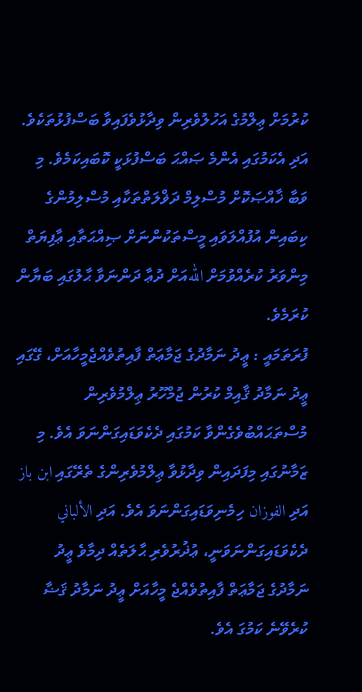ކުރުމަށް ޢިލްމުގެ އަހުލުވެރިން ވިދާޅުވެފައިވާ ބަސްފުޅުތަކެވެ. އަދި އެކަމުގައި އެންމެ ޞައްޙަ ބަސްފުޅަކީ ކޮބައިކަމެވެ. މި ވަބާ ޚާއްޞަކޮށް މުސްލިމް ދަޥްލަތްތަކާއި މުސްލިމުންގެ ކިބައިން އުފުއްލަވައި މީސްތަކުންނަށް ޞިއްޙަތާއި ޢާފިޔަތް މިންވަރު ކުރެއްވުމަށް اللهއަށް ދުޢާ ދަންނަވާ ޙާލުގައި ބަޔާން ކުރަމެވެ.
ފުރަތަމައީ : ޢީދު ނަމާދުގެ ޖަމާޢަތް ފާއިތުވެއްޖެމީހާއަށް، ގޭގައި ޢީދު ނަމާދު ޤާއިމް ކުރުން ޖުމްހޫރު ޢިލްމުވެރިން މުސްތަޙައްބުވެގެންވާ ކަމުގައި ދެކެވަޑައިގަންނަވަ އެވެ. މި ޒަމާނުގައި މިފަދައިން ވިދާޅުވާ ޢިލްމުވެރިންގެ ތެރޭގައި ابن باز އަދި الفوزان ހިމެނިވަޑައިގަންނަވަ އެވެ. އަދި الألباني ދެކެވަޑައިގަންނަވަނީ، ޢުޛުރުވެރި ޙާލަތެއް ދިމާވެ ޢީދު ނަމާދުގެ ޖަމާޢަތް ފާއިތުވެއްޖެ މީހާއަށް ޢީދު ނަމާދު ޤަޟާ ކުރެވޭނެ ކަމުގަ އެވެ.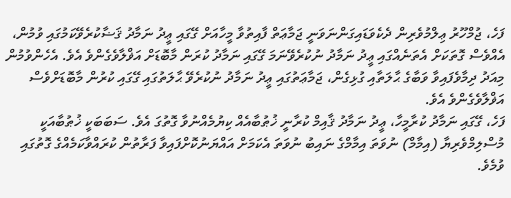ފަހެ، ޖުމްހޫރު ޢިލްމުވެރިން ދެކެވަޑައިގަންނަވަނީ ޖަމާޢަތް ފާއިތުވާ މީހާއަށް ގޭގައި ޢީދު ނަމާދު ޤަޟާކުރެވޭކަމުގައި ވުމުން، އެއްވެސް ގޮތަކަށް އެތަނެއްގައި ޢީދު ނަމާދު ނުކުރެވޭނަމަ ގޭގައި ނަމާދު ކުރަން މާބޮޑަށް އަޥްލާވެގެންވެ އެވެ. އެހެންވުމުން މިއަދު ދިމާވެފައިވާ ވަބާގެ ޙާލަތާއި ގުޅިގެން، ޖަމާޢަތުގައި ޢީދު ނަމާދު ނުކުރެވޭ ޙާލަތުގައި ގޭގައި ކުރުން މާބޮޑަށްވެސް އަޥްލާވެގެންވެ އެވެ.
ފަހެ، ގޭގައި ނަމާދު ކުރާމީހާ، ޢީދު ނަމާދު ޤާއިމް ކުރާނީ ޚުޠުބާއެއް ކިޔުމެއްނުވާ ގޮތުގަ އެވެ. ސަބަބަކީ ޚުޠުބާއަކީ މުސްލިމްވެރިޔާ (އިމާމް) ނުވަތަ އިމާމްގެ ނައިބު ނުވަތަ އެކަމަށް އައްޔަނުކޮށްފައިވާ ފަރާތުން ކުރައްވާކަމެއްގެ ގޮތުގައި ވުމެވެ.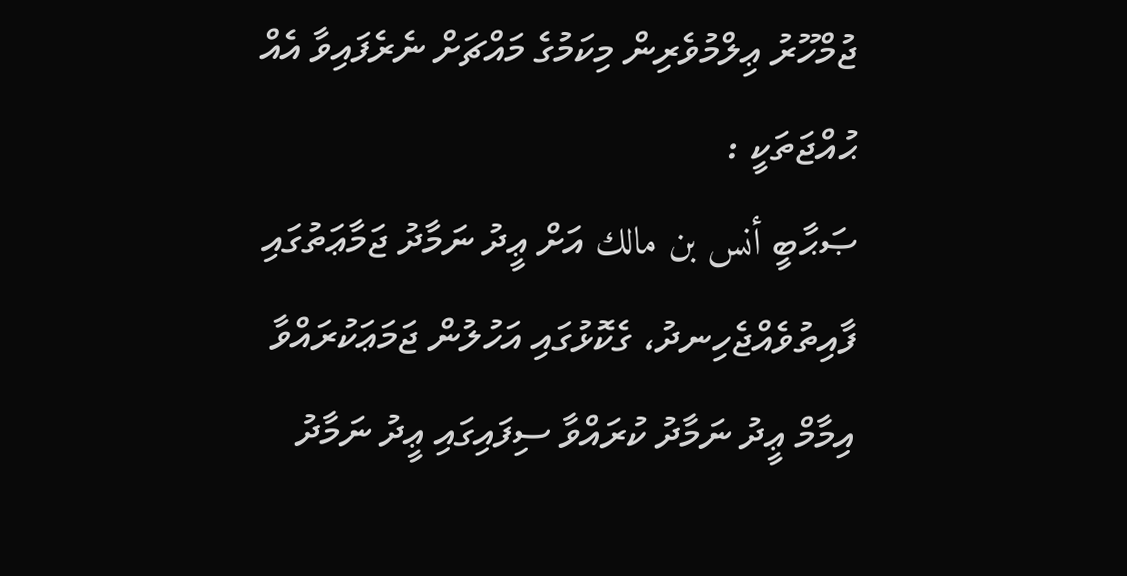ޖުމްހޫރު ޢިލްމުވެރިން މިކަމުގެ މައްޗަށް ނެރެފައިވާ އެއް ޙުއްޖަތަކީ :
ޞަޙާބީ أنس بن مالك އަށް ޢީދު ނަމާދު ޖަމާޢަތުގައި ފާއިތުވެއްޖެހިނދު، ގެކޮޅުގައި އަހުލުން ޖަމަޢަކުރައްވާ އިމާމް ޢީދު ނަމާދު ކުރައްވާ ސިފައިގައި ޢީދު ނަމާދު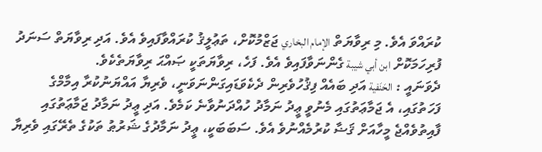ކުރައްވަ އެވެ. މި ރިވާޔަތް الإمام البخاري ޖަޒްމުކޮށް، ތަޢުލީޤު ކުރައްވާފައިވެ އެވެ. އަދި ރިވާޔަތް ސަނަދު ފުރިހަމަކޮށް ابن أبي شيبة ގެންނަވާފައިވެ އެވެ. ފަހެ، ރިވާޔަތަކީ ޞައްޙަ ރިވާޔަތެކެވެ.
ދެވަނައީ : الحَنَفية އަދި ބައެއް ފިޤުހުވެރިން ދެކެވަޑައިގަންނަވަނީ، ވެރިޔާ އައްޔަނުކުރާ އިމާމްގެ ފަހަތުގައި، އެ ޖަމާޢަތުގައި މެނުވީ ޢީދު ނަމާދު ހުއްދަނުވާނެ ކަމެވެ. އަދި ޢީދު ނަމާދު ޖަމާޢަތުގައި ފާއިތުވެއްޖެ މީހާއަށް ޤަޟާ ކުރުމެއްނުވެ އެވެ. ސަބަބަކީ، ޢީދު ނަމާދުގެ ޝަރުޠު ތަކުގެ ތެރޭގައި ވެރިޔާ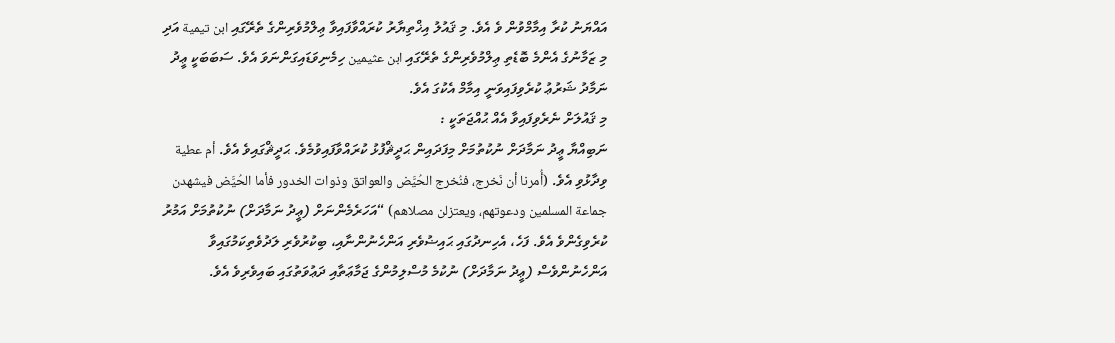އައްޔަނު ކުރާ އިމާމްވުން ވެ އެވެ. މި ޤައުލު އިޚްތިޔާރު ކުރައްވާފައިވާ ޢިލްމުވެރިންގެ ތެރޭގައި ابن تيمية އަދި މި ޒަމާނުގެ އެންމެ ބޮޑެތި ޢިލްމުވެރިންގެ ތެރޭގައި ابن عثيمين ހިމެނިވަޑައިގަންނަވަ އެވެ. ސަބަބަކީ ޢީދު ނަމާދު ޝަރުޢު ކުރެވިފައިވަނީ އިމާމް އެކުގަ އެވެ.
މި ޤައުލަށް ނެރެވިފައިވާ އެއް ޙުއްޖަތަކީ :
ނަބިއްޔާ ޢީދު ނަމާދަށް ނުކުތުމަށް މިފަދައިން ޙަދީޘްފުޅު ކުރައްވާފައިވުމެވެ. ޙަދީޘްގައިވެ އެވެ. أم عطية ވިދާޅުވި އެވެ. (أُمرنا أن نَخرج، فنُخرج الحُيَّض والعواتق وذوات الخدور فأما الحُيَّض فيشهدن جماعة المسلمين ودعوتهم، ويعتزلن مصلاهم) “އަހަރެމެންނަށް (ޢީދު ނަމާދަށް) ނުކުތުމަށް އަމުރު ކުރެވިގެންވެ އެވެ. ފަހެ، އެހިނދުގައި ޙައިޟުވެރި އަންހެނުންނާއި، ބިކުރުވެރި ލަދުވެތިކަމުގައިވާ އަންހެނުންވެސް (ޢީދު ނަމާދަށް) ނުކުމެ މުސްލިމުންގެ ޖަމާޢަތާއި ދަޢުވަތުގައި ބައިވެރިވެ އެވެ.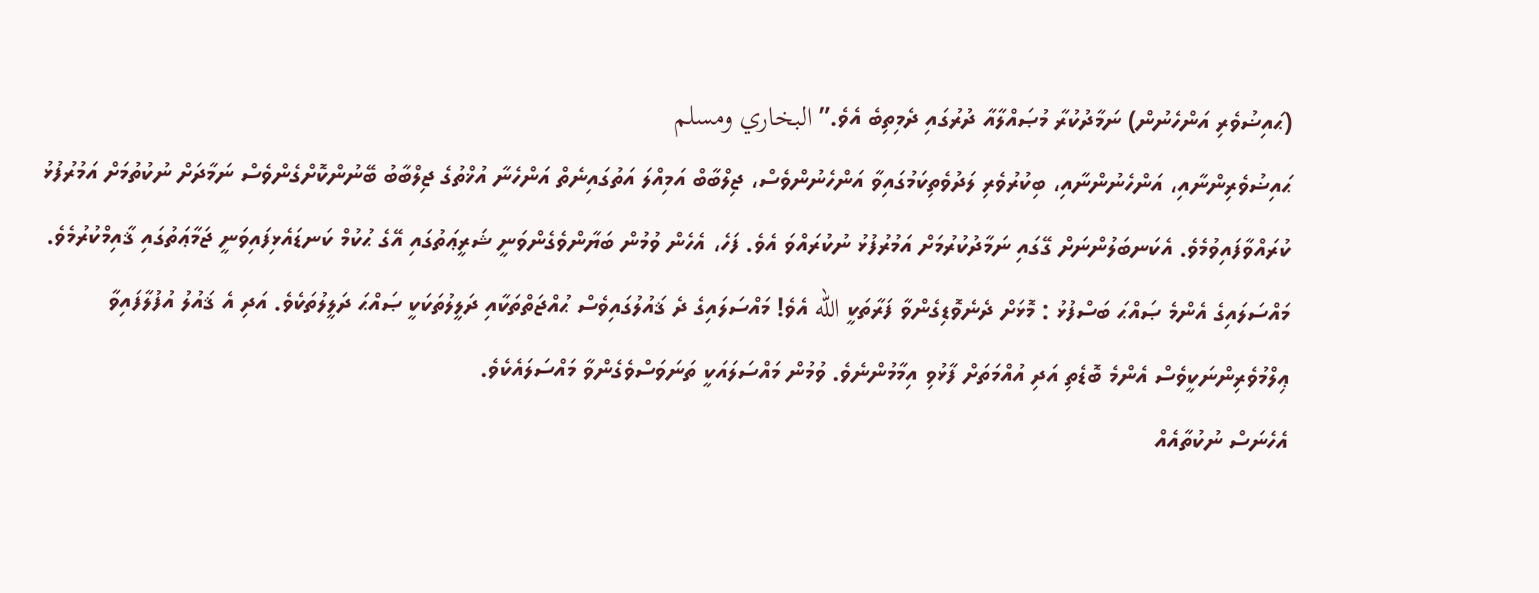(ޙައިޟުވެރި އަންހެނުން) ނަމާދުކުރާ މުޞައްލާއާ ދުރުގައި ދެމިތިބެ އެވެ.” البخاري ومسلم
ޙައިޟުވެރިންނާއި، އަންހެނުންނާއި، ބިކުރުވެރި ލަދުވެތިކަމުގައިވާ އަންހެނުންވެސް، ޖިލްބާބް އަމިއްލަ އަތުގައިނެތް އަންހެނާ އުޚްތުގެ ޖިލްބާބު ބޭނުންކޮށްގެންވެސް ނަމާދަށް ނުކުތުމަށް އަމުރުފުޅު ކުރައްވާފައިވުމެވެ. އެކަނބަލުންނަށް ގޭގައި ނަމާދުކުރުމަށް އަމުރުފުޅު ނުކުރައްވަ އެވެ. ފަހެ، އެހެން ވުމުން ބަޔާންވެގެންވަނީ ޝަރީޢަތުގައި އޭގެ ޙުކުމް ކަނޑައެޅިފައިވަނީ ޖަމާޢަތުގައި ޤާއިމްކުރުމެވެ.
މައްސަލައިގެ އެންމެ ޞައްޙަ ބަސްފުޅު : މޮޅަށް ދެނެވޮޑިގެންވާ ފަރާތަކީ الله އެވެ! މައްސަލައިގެ ދެ ޤައުލުގައިވެސް ޙުއްޖަތްތަކާއި ދަލީލުތަކަކީ ޞައްޙަ ދަލީލުތަކެވެ. އަދި އެ ޤައުލު އުފުލާފައިވާ ޢިލްމުވެރިންނަކީވެސް އެންމެ ބޮޑެތި އަދި އުއްމަތަށް ފާޅުވި އިމާމުންނެވެ. ވުމުން މައްސަލައަކީ ތަނަވަސްވެގެންވާ މައްސަލައެކެވެ.
އެހެނަސް ނުކުތާއެއް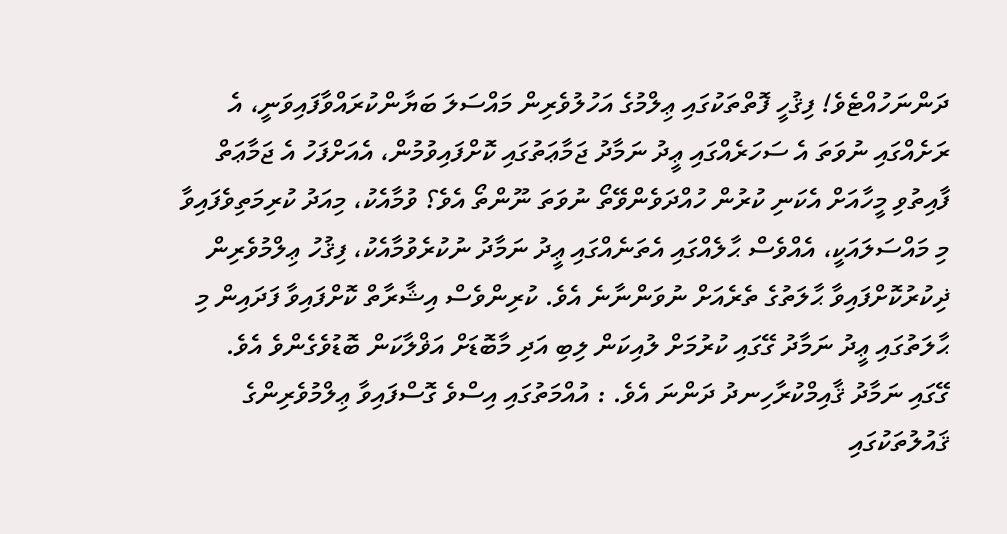ދަންނަހުއްޓެވެ! ފިޤުހީ ފޮތްތަކުގައި ޢިލްމުގެ އަހުލުވެރިން މައްސަލަ ބަޔާންކުރައްވާފައިވަނީ، އެ ރަށެއްގައި ނުވަތަ އެ ސަހަރެއްގައި ޢީދު ނަމާދު ޖަމާޢަތުގައި ކޮށްފައިވުމުން، އެއަށްފަހު އެ ޖަމާޢަތް ފާއިތުވި މީހާއަށް އެކަނި ކުރުން ހުއްދަވެންވޭތޯ ނުވަތަ ނޫންތޯ އެވެ؟ ވުމާއެކު، މިއަދު ކުރިމަތިވެފައިވާ މި މައްސަލައަކީ، އެއްވެސް ޙާލެއްގައި އެތަނެއްގައި ޢީދު ނަމާދު ނުކުރެވުމާއެކު، ފިޤުހު ޢިލްމުވެރިން ޛިކުރުކޮށްފައިވާ ޙާލަތުގެ ތެރެއަށް ނުވަންނާނެ އެވެ. ކުރިންވެސް އިޝާރާތް ކޮށްފައިވާ ފަދައިން މި ޙާލަތުގައި ޢީދު ނަމާދު ގޭގައި ކުރުމަށް ލުއިކަން ލިބި އަދި މާބޮޑަށް އަޥްލާކަން ބޮޑުވެގެންވެ އެވެ.
ގޭގައި ނަމާދު ޤާއިމްކުރާހިނދު ދަންނަ އެވެ. : އުއްމަތުގައި އިސްވެ ގޮސްފައިވާ ޢިލްމުވެރިންގެ ޤައުލުތަކުގައި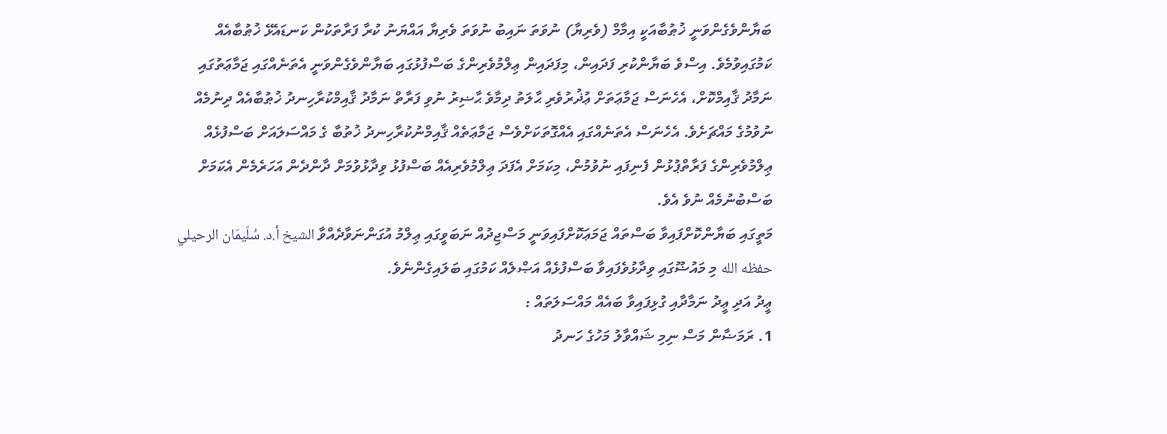ބަޔާންވެގެންވަނީ ޚުޠުބާއަކީ އިމާމް (ވެރިޔާ) ނުވަތަ ނައިބު ނުވަތަ ވެރިޔާ އައްޔަނު ކުރާ ފަރާތަކުން ކަނޑައެޅޭ ޚުޠުބާއެއް ކަމުގައިވުމެވެ. އިސްވެ ބަޔާންކުރި ފަދައިން، މިފަދައިން ޢިލްމުވެރިންގެ ބަސްފުޅުގައި ބަޔާންވެގެންވަނީ އެތަނެއްގައި ޖަމާޢަތުގައި ނަމާދު ޤާއިމްކޮށް، އެހެނަސް ޖަމާޢަތަށް ޢުޛުރުވެރި ޙާލަތު ދިމާވެ ޙާޟިރު ނުވި ފަރާތް ނަމާދު ޤާއިމްކުރާހިނދު ޚުޠުބާއެއް ދިނުމެއް ނުވުމުގެ މައްޗަށެވެ. އެހެނަސް އެތަނެއްގައި އެއްގޮތަކަށްވެސް ޖަމާޢަތެއް ޤާއިމްނުކުރާހިނދު ޚުތުބާ ގެ މައްސަލައަށް ބަސްފުޅެއް ޢިލްމުވެރިންގެ ފަރާތްޕުޅުން ފެނިފައި ނުވުމުން، މިކަމަށް އެފަދަ ޢިލްމުވެރިއެއް ބަސްފުޅު ވިދާޅުވުމަށް ދާންދެން އަހަރެމެން އެކަމަށް ބަސްބުނުމެއް ނުވެ އެވެ.
މަތީގައި ބަޔާންކޮށްފައިވާ ބަސްތައް ޖަމަޢަކޮށްފައިވަނީ މަސްޖިދުއް ނަބަވީގައި ޢިލްމު އުގަންނަވާދެއްވާ الشيخ أ.د. سُلَيمَان الرحيلي حفظه الله މި މައުޟޫގައި ވިދާޅުވެފައިވާ ބަސްފުޅެއް އަޞްލެއް ކަމުގައި ބަލައިގެންނެވެ.
ޢީދު އަދި ޢީދު ނަމާދާއި ގުޅިފައިވާ ބައެއް މައްސަލަތައް :
1. ރަމަޟާން މަސް ނިމި ޝައްވާލު މަހުގެ ހަނދު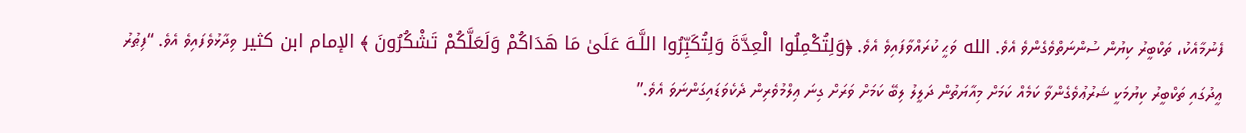ފެނުމާއެކު، ތަކްބީރު ކިޔުން ސުންނަތްވެގެންވެ އެވެ. الله ވަޙީ ކުރައްވާފައިވެ އެވެ. ﴿وَلِتُكْمِلُوا الْعِدَّةَ وَلِتُكَبِّرُوا اللَّـهَ عَلَىٰ مَا هَدَاكُمْ وَلَعَلَّكُمْ تَشْكُرُونَ ﴾ الإمام ابن كثير ވިދާޅުވެފައިވެ އެވެ. “ފިޠުރު ޢީދުގައި ތަކްބީރު ކިޔުމަކީ ޝަރުޢުވެގެންވާ ކަމެއް ކަމަށް މިއާޔަތުން ދަލީލު ލިބޭ ކަމަށް ވަރަށް ގިނަ ޢިލްމުވެރިން ދެކެވަޑައިގަންނަވަ އެވެ.”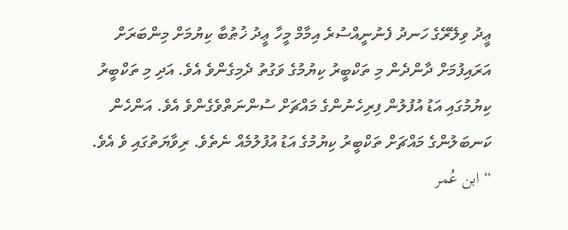ޢީދު ވިލޭރޭގެ ހަނދު ފެނުނީއްސުރެ އިމާމް މީހާ ޢީދު ޚުޠުބާ ކިޔުމަށް މިންބަރަށް އަރައިފުމަށް ދާންދެން މި ތަކްބީރު ކިޔުމުގެ ވަގުތު ދެމިގެންވެ އެވެ. އަދި މި ތަކްބީރު ކިޔުމުގައި އަޑު އުފުލުން ފިރިހެނުންގެ މައްޗަށް ސުންނަތްވެގެންވެ އެވެ. އަންހެން ކަނބަލުންގެ މައްޗަށް ތަކްބީރު ކިޔުމުގެ އަޑު އުފުލުމެއް ނެތެވެ. ރިވާޔަތުގައި ވެ އެވެ. “ابن عُمر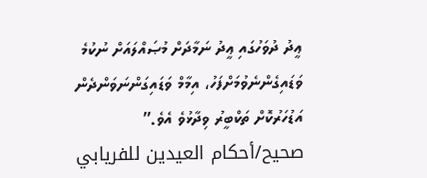ޢީދު ދުވަހުގައި ޢީދު ނަމާދަށް މުޞައްލައަށް ނުކުމެ ވަޑައިގެންނެވުމަށްފަހު، އިމާމް ވަޑައިގަންނަވަންދެން އަޑުހަރުކޮށް ތަކްބީރު ވިދާޅުވެ އެވެ.” صحيح/أحكام العيدين للفريابي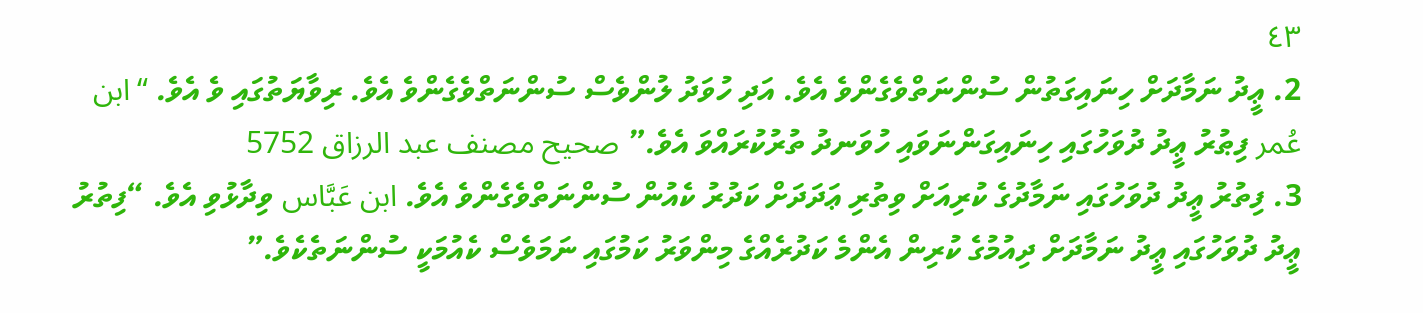٤٣
2. ޢީދު ނަމާދަށް ހިނައިގަތުން ސުންނަތްވެގެންވެ އެވެ. އަދި ހުވަދު ލުންވެސް ސުންނަތްވެގެންވެ އެވެ. ރިވާޔަތުގައި ވެ އެވެ. “ابن عُمر ފިޠުރު ޢީދު ދުވަހުގައި ހިނައިގަންނަވައި ހުވަނދު ތުރުކުރައްވަ އެވެ.” صحيح مصنف عبد الرزاق 5752
3. ފިތުރު ޢީދު ދުވަހުގައި ނަމާދުގެ ކުރިއަށް ވިތުރި ޢަދަދަށް ކަދުރު ކެއުން ސުންނަތްވެގެންވެ އެވެ. ابن عَبَّاس ވިދާޅުވި އެވެ. “ފިތުރު ޢީދު ދުވަހުގައި ޢީދު ނަމާދަށް ދިއުމުގެ ކުރިން އެންމެ ކަދުރެއްގެ މިންވަރު ކަމުގައި ނަމަވެސް ކެއުމަކީ ސުންނަތެކެވެ.”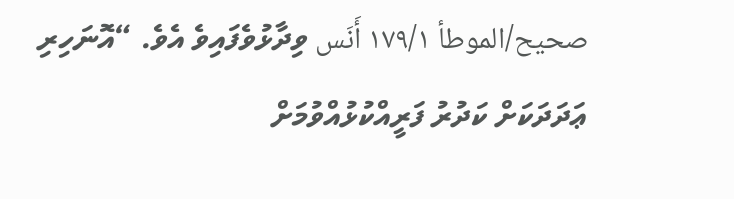صحيح/الموطأ ١٧٩/١ أَنَس ވިދާޅުވެފައިވެ އެވެ. “އޮނަހިރި ޢަދަދަކަށް ކަދުރު ފަރީއްކުޅުއްވުމަށް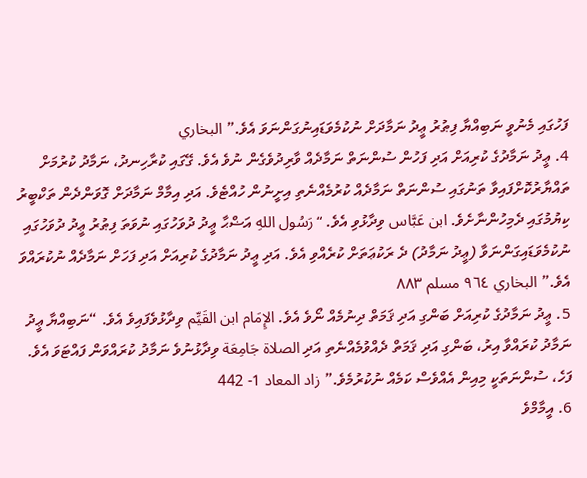ފަހުގައި މެނުވީ ނަބިއްޔާ ފިޠުރު ޢީދު ނަމާދަށް ނުކުމެވަޑައިނުގަންނަވަ އެވެ.” البخاري
4. ޢީދު ނަމާދުގެ ކުރިއަށް އަދި ފަހުން ސުންނަތް ނަމާދެއް ވާރިދުވެގެން ނުވެ އެވެ. ގޭގައި ކުރާހިނދު، ނަމާދު ކުރުމަށް ތައްޔާރުކޮށްފައިވާ ތަނުގައި ސުންނަތް ނަމާދެއް ކުރުމެއްނެތި އިށީނުން ހުއްޓެވެ. އަދި އިމާމް ނަމާދަށް ގޮވަންދެން ތަކްބީރު ކިޔުމުގައި ދެމިހުންނާށެވެ. ابن عَبَّاس ވިދާޅުވި އެވެ. “رَسُول اللهِ އަޟްޙާ ޢީދު ދުވަހުގައި ނުވަތަ ފިޠުރު ޢީދު ދުވަހުގައި ނުކުމެވަޑައިގަންނަވާ (ޢީދު ނަމާދު) ދެ ރަކުޢަތަށް ކުރެއްވި އެވެ. އަދި ޢީދު ނަމާދުގެ ކުރިއަށް އަދި ފަހަށް ނަމާދެއް ނުކުރައްވަ އެވެ.” البخاري ٩٦٤ مسلم ٨٨٣
5. ޢީދު ނަމާދުގެ ކުރިއަށް ބަންގި އަދި ޤަމަތް ދިނުމެއް ނޯވެ އެވެ. الإِمَام ابن القَيِّم ވިދާޅުވެފައިވެ އެވެ. “ނަބިއްޔާ ޢީދު ނަމާދު ކުރައްވާ އިރު، ބަންގި އަދި ޤަމަތް ދެއްވުމެއްނެތި އަދި الصلاة جَامِعَة ވިދާޅުނުވެ ނަމާދު ކުރައްވަން ފައްޓަވަ އެވެ. ފަހެ، ސުންނަތަކީ މިއިން އެއްވެސް ކަމެއް ނުކުރުމެވެ.” زاد المعاد 1- 442
6. އީމާމްވެ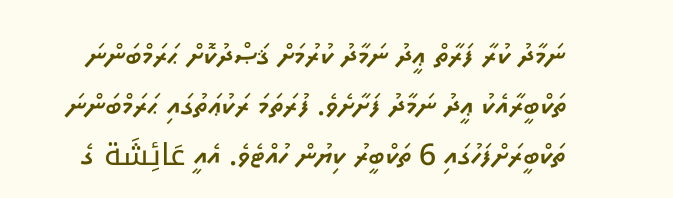ނަމާދު ކުރާ ފަރާތް ޢީދު ނަމާދު ކުރުމަށް ޤަޞްދުކޮށް ޙަރަމްބަންނަ ތަކްބީރާއެކު ޢީދު ނަމާދު ފަށާށެވެ. ފުރަތަމަ ރަކުޢަތުގައި ޙަރަމްބަންނަ ތަކްބީރަށްފަހުގައި 6 ތަކްބީރު ކިޔުން ހުއްޓެވެ. އެއީ عَائِشَة ގެ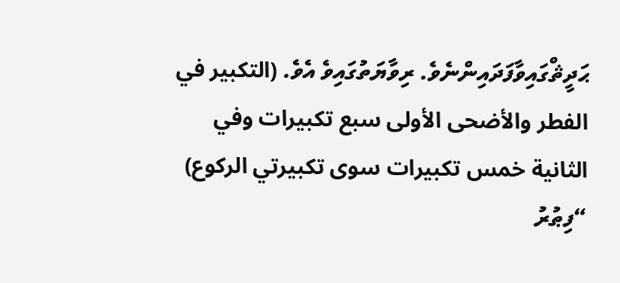ޙަދީޘްގައިވާފަދައިންނެވެ. ރިވާޔަތުގައިވެ އެވެ. (التكبير في الفطر والأضحى الأولى سبع تكبيرات وفي الثانية خمس تكبيرات سوى تكبيرتي الركوع) “ފިޠުރު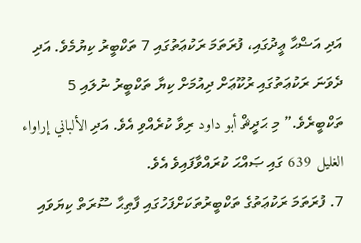އަދި އަޟްޙާ ޢީދުގައި، ފުރަތަމަ ރަކުޢަތުގައި 7 ތަކްބީރު ކިޔުމެވެ. އަދި ދެވަނަ ރަކުޢަތުގައި ރުކޫޢަށް ދިއުމަށް ކިޔާ ތަކްބީރު ނުލައި 5 ތަކްބީރެވެ.” މި ޙަދީޘް أبو داود ރިވާ ކުރެއްވި އެވެ. އަދި الألباني إراواء الغليل 639 ގައި ޞައްޙަ ކުރައްވާފައިވެ އެވެ.
7. ފުރަތަމަ ރަކުޢަތުގެ ތަކްބީރުތަކަށްފަހުގައި ފާޠިޙާ ސޫރަތް ކިޔަވައި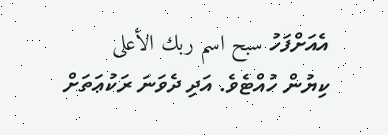އެއަށްފަހު سبح اسم ربك الأعلى ކިޔުން ހުއްޓެވެ. އަދި ދެވަނަ ރަކުޢަތަށް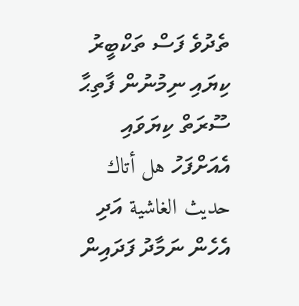ތެދުވެ ފަސް ތަކްބީރު ކިޔައި ނިމުނުން ފާތިޙާ ސޫރަތް ކިޔަވައި އެއަށްފަހު هل أتاك حديث الغاشية އަދި އެހެން ނަމާދު ފަދައިން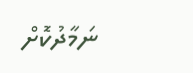ނަމާދުކޮށް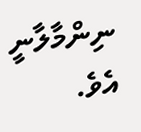ނިންމާލާނީ އެވެ.